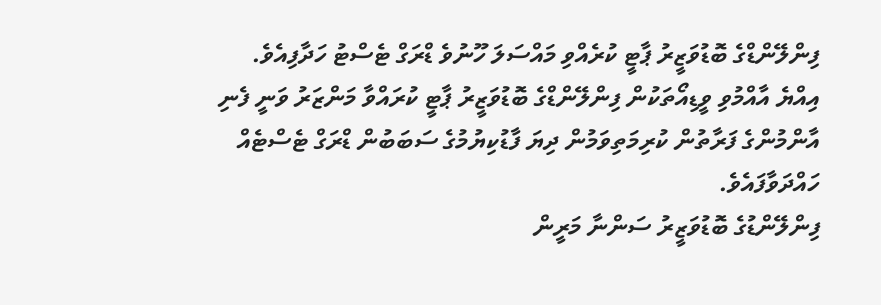ފިންލޭންޑްގެ ބޮޑުވަޒީރު ޕާޓީ ކުރެއްވި މައްސަލަ ހޫނުވެ ޑްރަގް ޓެސްޓު ހަދާފިއެވެ.
އިއްޔެ އާއްމުވި ވީޑިއޯތަކުން ފިންލޭންޑްގެ ބޮޑުވަޒީރު ޕާޓީ ކުރައްވާ މަންޒަރު ވަނީ ފެނި އާންމުންގެ ފަރާތުން ކުރިމަތިވަމުން ދިޔަ ފާޑުކިޔުމުގެ ސަބަބުން ޑްރަގް ޓެސްޓެއް ހައްދަވާފައެވެ.
ފިންލޭންޑުގެ ބޮޑުވަޒީރު ސަންނާ މަރީން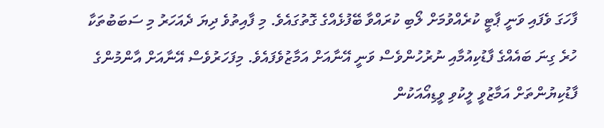ފާހަގަ ވެފައި ވަނީ ޕާޓީ ކުރެއްވުމަށް ލޯބި ކުރައްވާ ބޭފުޅެއްގެ ގޮތުގައެވެ. މި ފާއިތުވެ ދިޔަ ދެއަހަރު މި ސަބަބުތަކާ ހުރެ ގިނަ ބައެއްގެ ފާޑުކިއުމާއި ނުރުހުންވެސް ވަނީ އޭނާއަށް އަމާޒުވެފައެވެ. މިފަހަރުވެސް އޭނާއަށް އާންމުންގެ ފާޑުކިޔުންތަށް އަމާޒުވީ ލީކުވި ވީޑިއޯއަކުން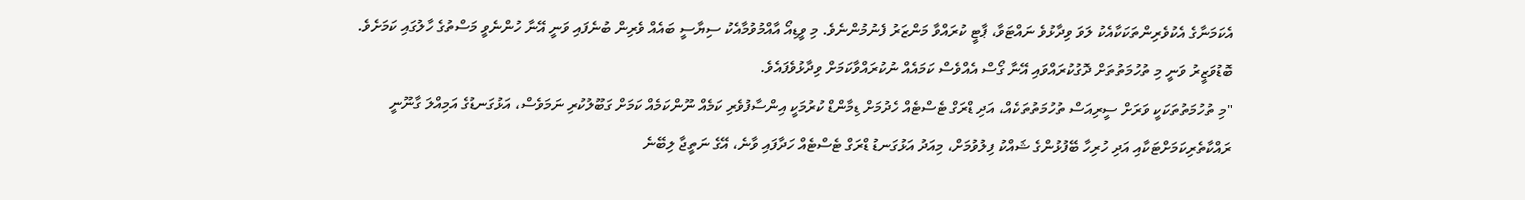އެކަމަނާގެ އެކުވެރިންތަކަކާއެކު ލަވަ ވިދާޅުވެ ނައްޓަވާ، ޕާޓީ ކުރައްވާ މަންޒަރު ފެނުމުންނެވެ. މި ވީޑިއޯ އާއްމުވުމާއެކު ސިޔާސީ ބައެއް ވެރިން ބުނެފައި ވަނީ އޭނާ ހުންނެވީ މަސްތުގެ ހާލުގައި ކަމަށެވެ.
ބޮޑުވަޒީރު ވަނީ މި ތުހުމަތުތަށް ދޮގުކުރައްވައި އޭނާ ގޯސް އެއްވެސް ކަމައެއް ނުކުރައްވާކަމަށް ވިދާޅުވެފައެވެ.
"މި ތުހުމަތުތަކަކީ ވަރަށް ސީރިއަސް ތުހުމަތުތަކެއް، އަދި ޑްރަގް ޓެސްޓެއް ހެދުމަށް ޑިމާންޑް ކުރުމަކީ އިންސާފުވެރި ކަމެއް ނޫންކަމެއް ކަމަށް ގަބޫލުކުރި ނަމަވެސް، އަޅުގަނޑުގެ އަމިއްލަ ގާނޫނީ ރައްކާތެރިކަމަށްޓަކާއި އަދި ހުރިހާ ބޭފުޅުންގެ ޝައްކު ފިލުވުމަށް، މިއަދު އަޅުގަނޑު ޑްރަގް ޓެސްޓެއް ހަދާފައި ވާނެ، އޭގެ ނަތީޖާ ލިބޭނެ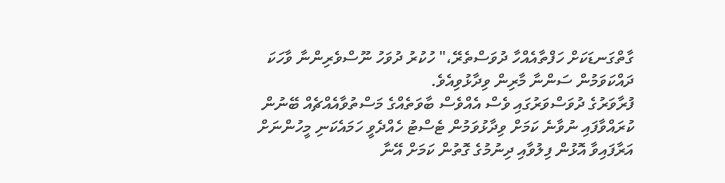ގާތްގަނޑަކަށް ހަފްތާއެއްހާ ދުވަސްތެރޭ،" ހުކުރު ދުވަހު ނޫސްވެރިންނާ ވާހަކަ ދައްކަވަމުން ސަންނާ މާރިން ވިދާޅުވިއެވެ.
ފުރާވަރުގެ ދުވަސްވަރުގައި ވެސް އެއްވެސް ބާވަތެއްގެ މަސްތުވާއެއްޗެއް ބޭނުން ކުރައްވާފައި ނުވާނެ ކަމަށް ވިދާޅުވަމުން ޓެސްޓު ހެއްދެވީ ހަމައެކަނި މީހުންނަށް އަރާފައިވާ އޮޅުން ފިލުވާއި ދިނުމުގެ ގޮތުން ކަމަށް އޭނާ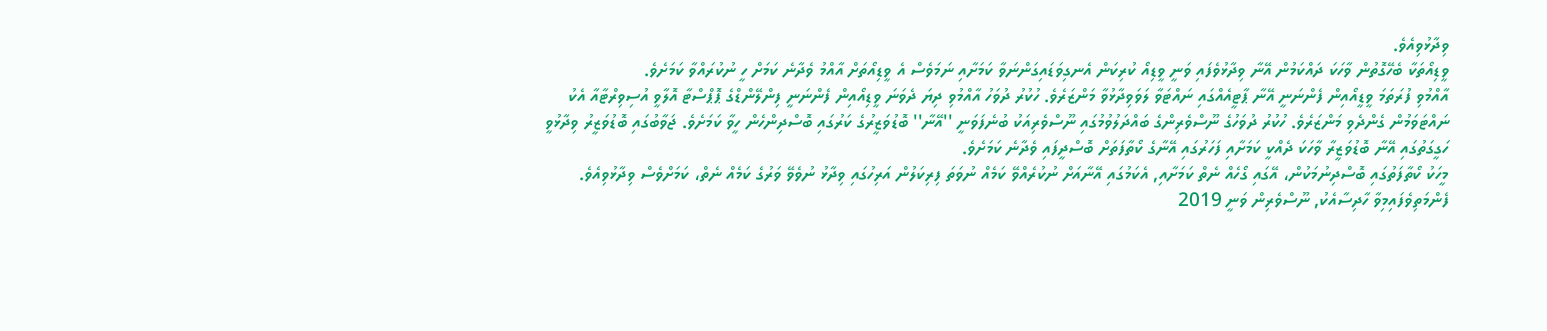ވިދާޅުވިއެވެ.
ވީޑިއޯތަކާ ބެހޭގޮތުން ވާހަކަ ދައްކަމުން އޭނާ ވިދާޅުވެފައި ވަނީ ވީޑިއޯ ކުރިކަން އެނގިވަޑައިގަންނަވާ ކަމަށާއި ނަމަވެސް އެ ވީޑިއޯތަށް އާއްމު ވެދާނެ ކަމަށް ހީ ނުކުރައްވާ ކަމަށެވެ.
އާއްމުވި ފުރަތަމަ ވީޑީއޯއިން ފެންނަނީ އޭނާ ޕާޓީއެއްގައި ނައްޓަވާ ލަވަވިދާޅުވާ މަންޒަރެވެ. ހުކުރު ދުވަހު އާއްމުވި ދިޔަ ދެވަނަ ވީޑިއޯއިން ފެންނަނީ ފިންލޭންޑްގެ ޕޮޕްސްޓާ އޮލާވީ އުސިވިރްޓާއާ އެކު ނައްޓަވަމުން ގެންދެވި މަންޒަރެވެ. ހުކުރު ދުވަހުގެ ނޫސްވެރިންގެ ބައްދަލުވުމުގައި ނޫސްވެރިއަކު ބުނެފަވަނީ ''އޭނާ'' ބޮޑުވަޒީރުގެ ކަރުގައި ބޮސްދިންހެން ހީވާ ކަމަށެވެ. ޖަވާބުގައި ބޮޑުވަޒީރު ވިދާޅުވީ ހަގީގަތުގައި އޭނާ ބޮޑުވަޒީރާ ވާހަކަ ދެއްކީ ކަމަށާއި ފަހަރުގައި އޭނާގެ ކޯތާފަތަށް ބޮސްދީފައި ވެދާނެ ކަމަށެވެ.
މީހަކު ކޯތާފަތުގައި ބޮސްދިނުމަކުން، އޭގައި ގޯހެއް ނެތް ކަމަށާއި, އެކަމުގައި އޭނާއަށް ނުކުރެއްވޭ ކަމެއް ނުވަތަ ފިރިކަލުން އަރިހުގައި ވިދާޅު ނުވެވޭ ވަރުގެ ކަމެއް ނެތް، ކަމަށްވެސް ވިދާޅުވިއެވެ.
ފެންމަތިވެފައިމިވާ ހާދިސާއެކު, ނޫސްވެރިން ވަނީ 2019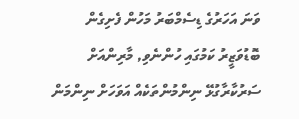ވަނަ އަހަރުގެ ޑިސެމްބަރު މަހުން ފެށިގެން ބޮޑުވަޒީރު ކަމުގައި ހުންނެވި, މާރިންއަށް ސަރުކާރާގުޅޭ ނިންމުންތަކެއް އަވަހަށް ނިންމަން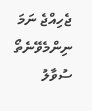ޖެހިއްޖެ ނަމަ ނިންމެވޭނެތޯ ސުވާލު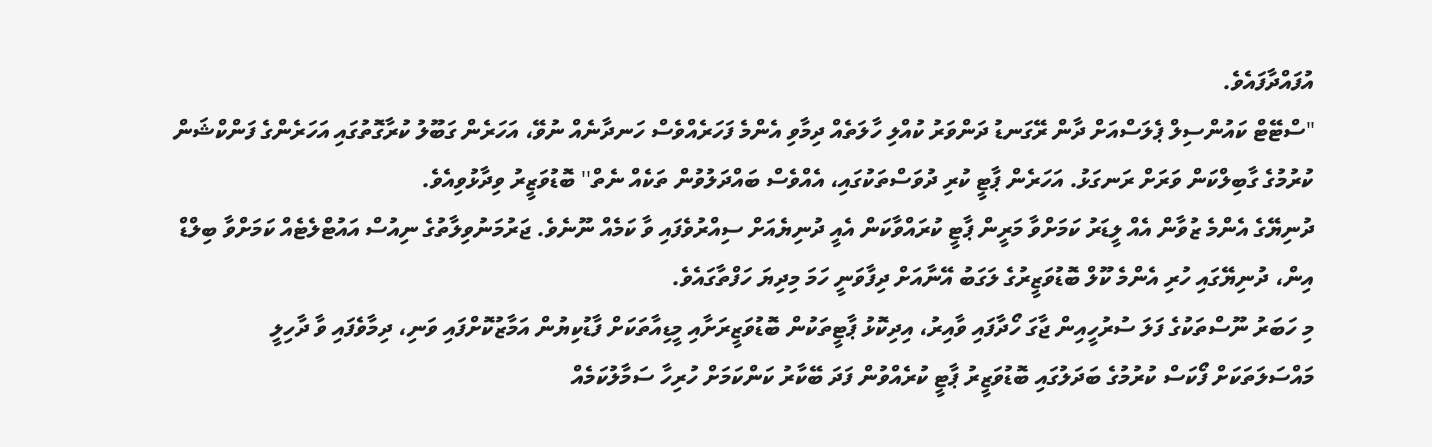އުފައްދާފައެވެ.
"ސްޓޭޓް ކައުންސިލް ޕެލަސްއަށް ދާން ރޭގަނޑު ދަންވަރު ކުއްލި ހާލަތެއް ދިމާވި އެންމެ ފަހަރެއްވެސް ހަނދާނެއް ނުވޭ، އަހަރެން ގަބޫލު ކުރާގޮތުގައި އަހަރެންގެ ފަންކްޝަން ކުރުމުގެ ގާބިލްކަން ވަރަށް ރަނގަޅު. އަހަރެން ޕާޓީ ކުރި ދުވަސްތަކުގައި، އެއްވެސް ބައްދަލުވުން ތަކެއް ނެތް'' ބޮޑުވަޒީރު ވިދާޅުވިއެވެ.
ދުނިޔޭގެ އެންމެ ޒުވާން އެއް ލީޑަރު ކަމަށްވާ މަރީން ޕާޓީ ކުރައްވާކަން އެއީ ދުނިޔެއަށް ސިއްރުވެފައި ވާ ކަމެއް ނޫނެވެ. ޖަރުމަނުވިލާތުގެ ނިއުސް އައުޓްލެޓެއް ކަމަށްވާ ބިލްޑް އިން، ދުނިޔޭގައި ހުރި އެންމެ ކޫލް ބޮޑުވަޒީރުގެ ލަގަބު އޭނާއަށް ދިފާވަނީ ހަމަ މިދިޔަ ހަފްތާގައެވެ.
މި ހަބަރު ނޫސްތަކުގެ ފަލަ ސުރުހީއިން ޖާގަ ހޯދާފައި ވާއިރު، އިދިކޮޅު ޕާޓީތަކުން ބޮޑުވަޒީރަށާއި މީޑިއާތަކަށް ފާޑުކިޔުން އަމާޒުކޮށްފައި ވަނި، ދިމާވެފައި ވާ ދާހިލީ މައްސަލަތަކަށް ފޯކަސް ކުރުމުގެ ބަދަލުގައި ބޮޑުވަޒީރު ޕާޓީ ކުރެއްވުން ފަދަ ބޭކާރު ކަންކަމަށް ހުރިހާ ސަމާލުކަމެއް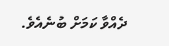ދެއްވާ ކަމަށް ބުނެއެވެ.